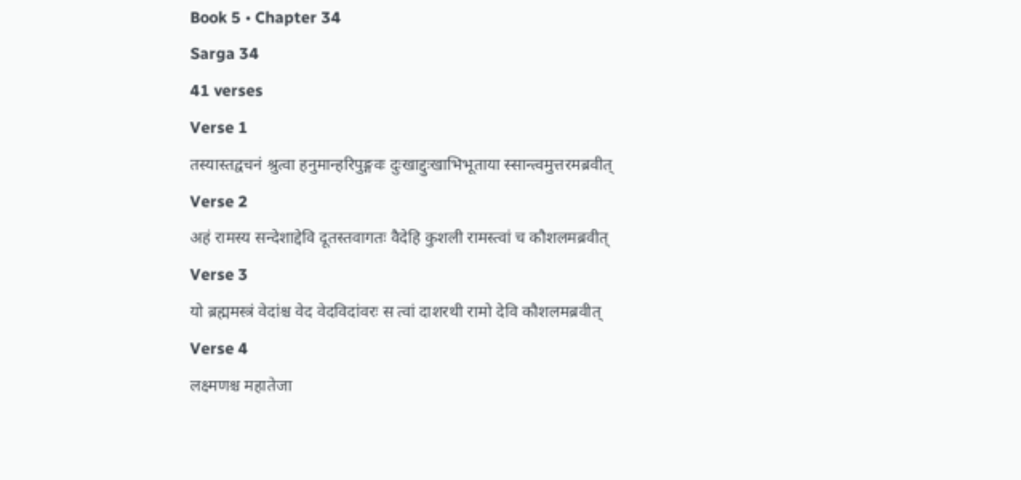Book 5 • Chapter 34
Sarga 34
41 verses
Verse 1
तस्यास्तद्वचनं श्रुत्वा हनुमान्हरिपुङ्गवः दुःखाद्दुःखाभिभूताया स्सान्त्वमुत्तरमब्रवीत्
Verse 2
अहं रामस्य सन्देशाद्देवि दूतस्तवागतः वैदेहि कुशली रामस्त्वां च कौशलमब्रवीत्
Verse 3
यो ब्रह्ममस्त्रं वेदांश्च वेद वेदविदांवरः स त्वां दाशरथी रामो देवि कौशलमब्रवीत्
Verse 4
लक्ष्मणश्च महातेजा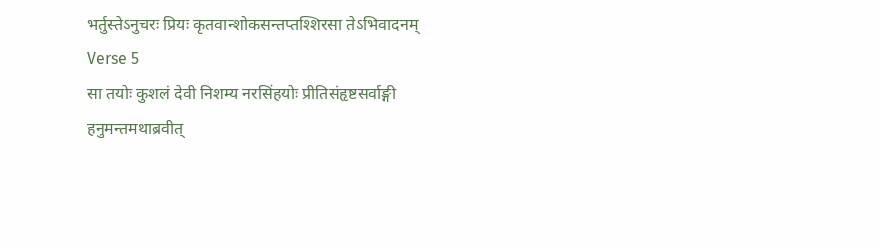भर्तुस्तेऽनुचरः प्रियः कृतवान्शोकसन्तप्तश्शिरसा तेऽभिवादनम्
Verse 5
सा तयोः कुशलं देवी निशम्य नरसिंहयोः प्रीतिसंहृष्टसर्वाङ्गी हनुमन्तमथाब्रवीत्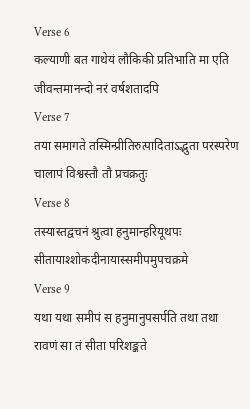Verse 6
कल्याणी बत गाथेयं लौकिकी प्रतिभाति मा एति जीवन्तमानन्दो नरं वर्षशतादपि
Verse 7
तया समागते तस्मिन्प्रीतिरुत्पादिताऽद्भुता परस्परेण चालापं विश्वस्तौ तौ प्रचक्रतुः
Verse 8
तस्यास्तद्वचनं श्रुत्वा हनुमान्हरियूथपः सीतायाश्शोकदीनायास्समीपमुपचक्रमे
Verse 9
यथा यथा समीपं स हनुमानुपसर्पति तथा तथा रावणं सा तं सीता परिशङ्कते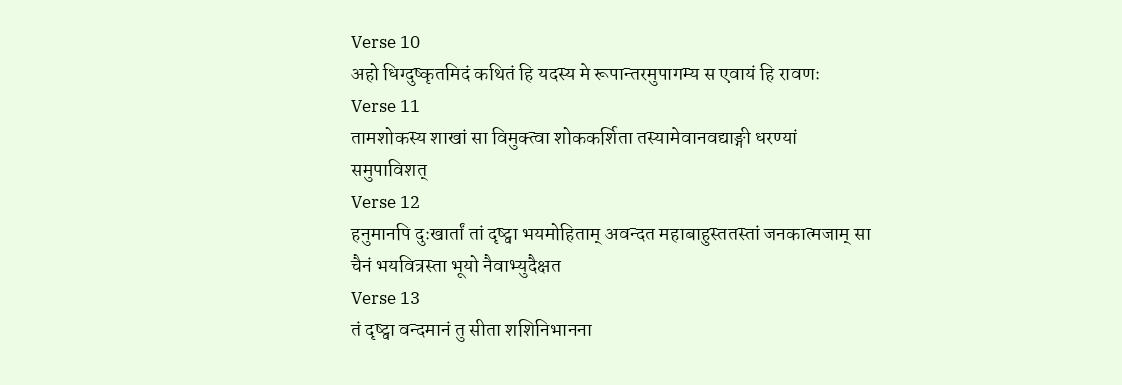Verse 10
अहो धिग्दुष्कृतमिदं कथितं हि यदस्य मे रूपान्तरमुपागम्य स एवायं हि रावणः
Verse 11
तामशोकस्य शाखां सा विमुक्त्वा शोककर्शिता तस्यामेवानवद्याङ्गी धरण्यां समुपाविशत्
Verse 12
हनुमानपि दुःखार्तां तां दृष्ट्वा भयमोहिताम् अवन्दत महाबाहुस्ततस्तां जनकात्मजाम् सा चैनं भयवित्रस्ता भूयो नैवाभ्युदैक्षत
Verse 13
तं दृष्ट्वा वन्दमानं तु सीता शशिनिभानना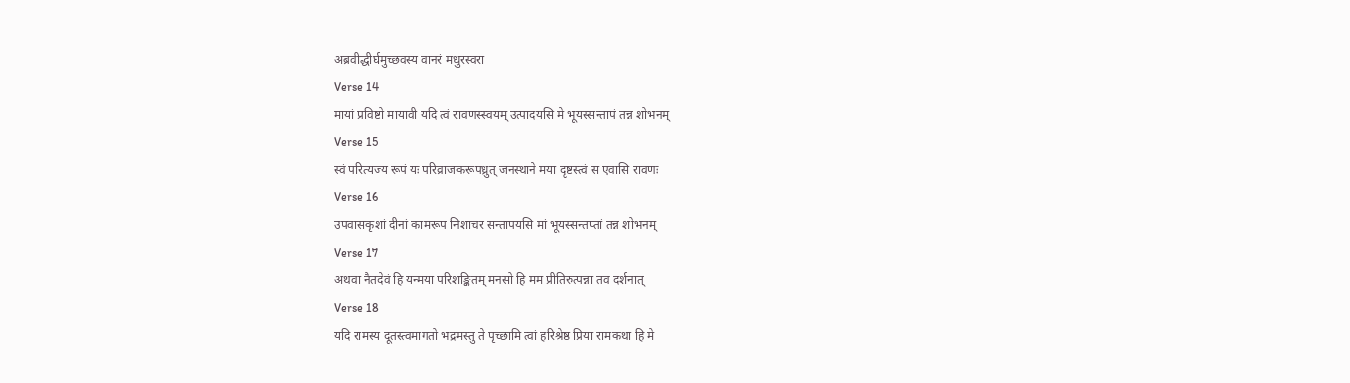अब्रवीद्धीर्घमुच्छवस्य वानरं मधुरस्वरा
Verse 14
मायां प्रविष्टो मायावी यदि त्वं रावणस्स्वयम् उत्पादयसि मे भूयस्सन्तापं तन्न शोभनम्
Verse 15
स्वं परित्यज्य रूपं यः परिव्राजकरूपध्रुत् जनस्थाने मया दृष्टस्त्वं स एवासि रावणः
Verse 16
उपवासकृशां दीनां कामरूप निशाचर सन्तापयसि मां भूयस्सन्तप्तां तन्न शोभनम्
Verse 17
अथवा नैतदेवं हि यन्मया परिशङ्कितम् मनसो हि मम प्रीतिरुत्पन्ना तव दर्शनात्
Verse 18
यदि रामस्य दूतस्त्वमागतो भद्रमस्तु ते पृच्छामि त्वां हरिश्रेष्ठ प्रिया रामकथा हि मे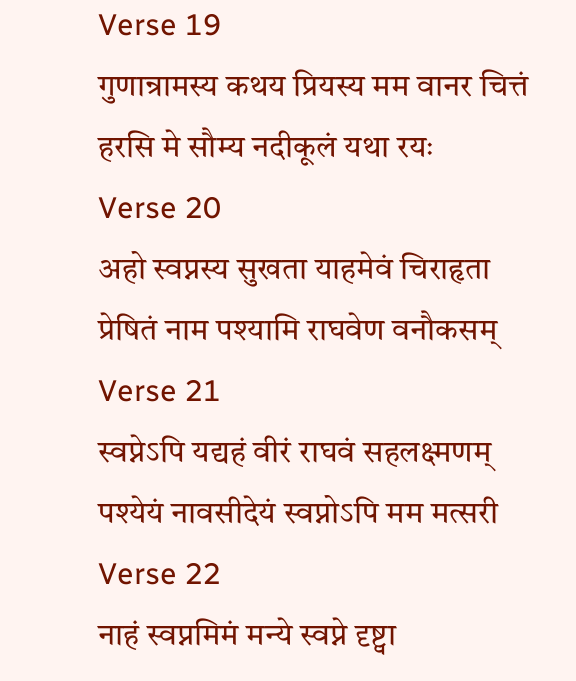Verse 19
गुणान्रामस्य कथय प्रियस्य मम वानर चित्तं हरसि मे सौम्य नदीकूलं यथा रयः
Verse 20
अहो स्वप्नस्य सुखता याहमेवं चिराहृता प्रेषितं नाम पश्यामि राघवेण वनौकसम्
Verse 21
स्वप्नेऽपि यद्यहं वीरं राघवं सहलक्ष्मणम् पश्येयं नावसीदेयं स्वप्नोऽपि मम मत्सरी
Verse 22
नाहं स्वप्नमिमं मन्ये स्वप्ने दृष्ट्वा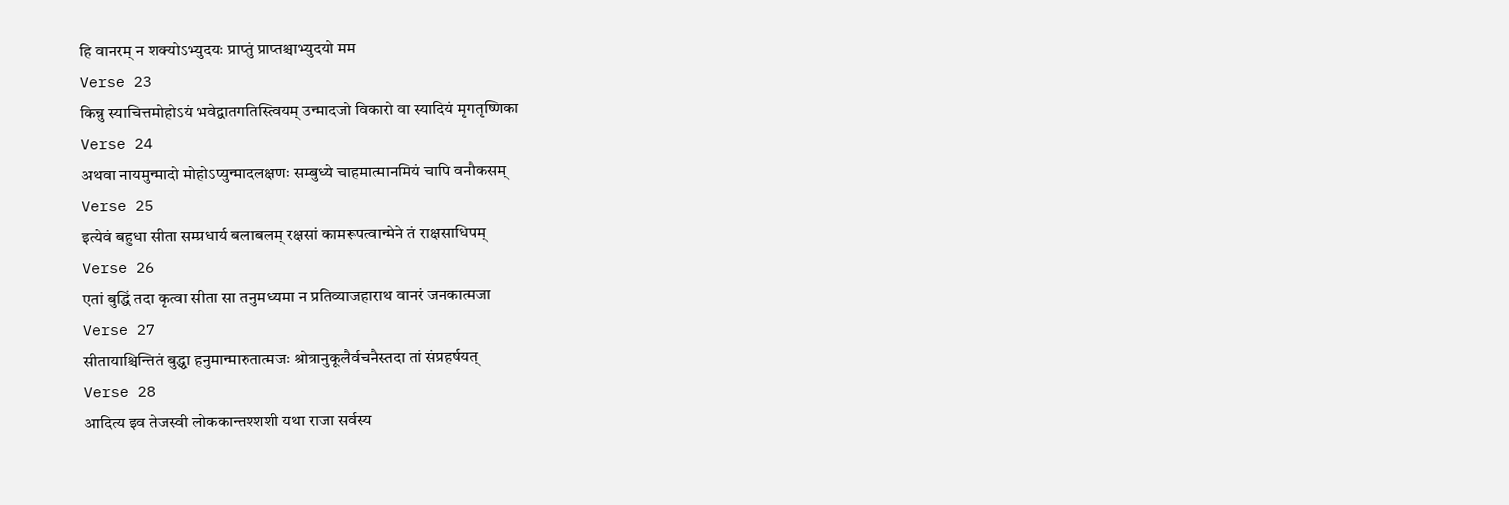हि वानरम् न शक्योऽभ्युदयः प्राप्तुं प्राप्तश्चाभ्युदयो मम
Verse 23
किन्नु स्याचित्तमोहोऽयं भवेद्वातगतिस्त्वियम् उन्मादजो विकारो वा स्यादियं मृगतृष्णिका
Verse 24
अथवा नायमुन्मादो मोहोऽप्युन्मादलक्षणः सम्बुध्ये चाहमात्मानमियं चापि वनौकसम्
Verse 25
इत्येवं बहुधा सीता सम्प्रधार्य बलाबलम् रक्षसां कामरूपत्वान्मेने तं राक्षसाधिपम्
Verse 26
एतां बुद्धिं तदा कृत्वा सीता सा तनुमध्यमा न प्रतिव्याजहाराथ वानरं जनकात्मजा
Verse 27
सीतायाश्चिन्तितं बुद्ध्वा हनुमान्मारुतात्मजः श्रोत्रानुकूलैर्वचनैस्तदा तां संप्रहर्षयत्
Verse 28
आदित्य इव तेजस्वी लोककान्तश्शशी यथा राजा सर्वस्य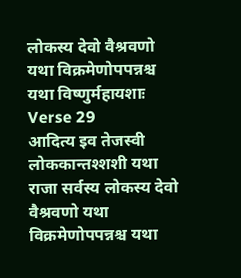लोकस्य देवो वैश्रवणो यथा विक्रमेणोपपन्नश्च यथा विष्णुर्महायशाः
Verse 29
आदित्य इव तेजस्वी लोककान्तश्शशी यथा राजा सर्वस्य लोकस्य देवो वैश्रवणो यथा विक्रमेणोपपन्नश्च यथा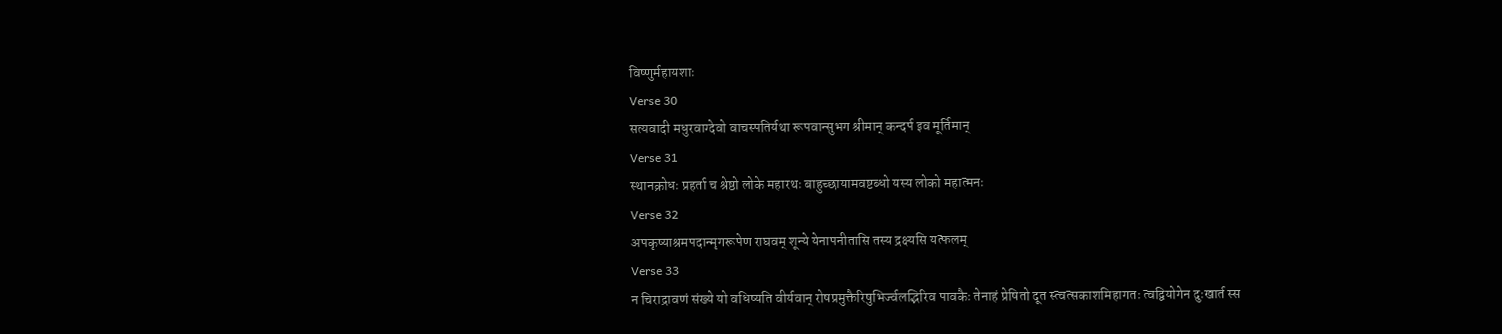विष्णुर्महायशाः
Verse 30
सत्यवादी मधुरवाग्देवो वाचस्पतिर्यथा रूपवान्सुभग श्रीमान् कन्दर्प इव मूर्तिमान्
Verse 31
स्थानक्रोधः प्रहर्ता च श्रेष्ठो लोके महारथः बाहुच्छायामवष्टब्धो यस्य लोको महात्मनः
Verse 32
अपकृष्याश्रमपदान्मृगरूपेण राघवम् शून्ये येनापनीतासि तस्य द्रक्ष्यसि यत्फलम्
Verse 33
न चिराद्रावणं संख्ये यो वधिष्यति वीर्यवान् रोषप्रमुक्तैरिषुभिर्ज्वलद्भिरिव पावकैः तेनाहं प्रेषितो दूत स्त्वत्सकाशमिहागतः त्वद्वियोगेन दुःखार्त स्स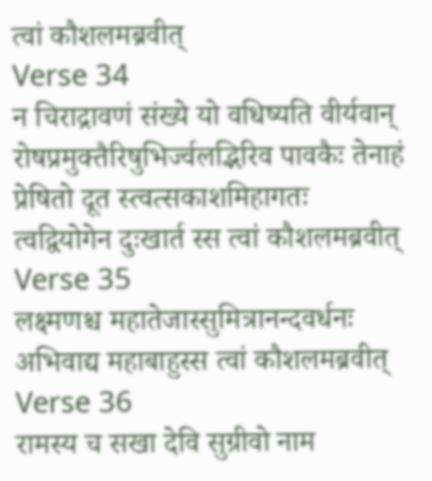त्वां कौशलमब्रवीत्
Verse 34
न चिराद्रावणं संख्ये यो वधिष्यति वीर्यवान् रोषप्रमुक्तैरिषुभिर्ज्वलद्भिरिव पावकैः तेनाहं प्रेषितो दूत स्त्वत्सकाशमिहागतः त्वद्वियोगेन दुःखार्त स्स त्वां कौशलमब्रवीत्
Verse 35
लक्ष्मणश्च महातेजास्सुमित्रानन्दवर्धनः अभिवाद्य महाबाहुस्स त्वां कौशलमब्रवीत्
Verse 36
रामस्य च सखा देवि सुग्रीवो नाम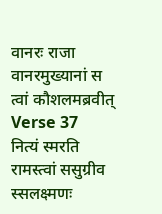वानरः राजा वानरमुख्यानां स त्वां कौशलमब्रवीत्
Verse 37
नित्यं स्मरति रामस्त्वां ससुग्रीव स्सलक्ष्मणः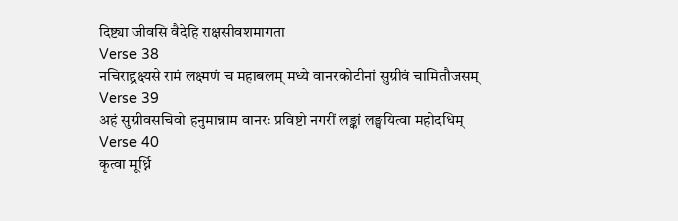दिष्ट्या जीवसि वैदेहि राक्षसीवशमागता
Verse 38
नचिराद्द्रक्ष्यसे रामं लक्ष्मणं च महाबलम् मध्ये वानरकोटीनां सुग्रीवं चामितौजसम्
Verse 39
अहं सुग्रीवसचिवो हनुमान्नाम वानरः प्रविष्टो नगरीं लङ्कां लङ्घयित्वा महोदधिम्
Verse 40
कृत्वा मूर्ध्नि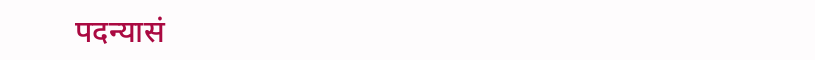पदन्यासं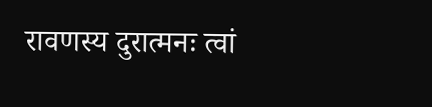रावणस्य दुरात्मनः त्वां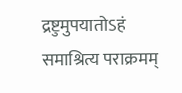द्रष्टुमुपयातोऽहं समाश्रित्य पराक्रमम्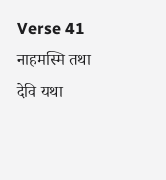Verse 41
नाहमस्मि तथा देवि यथा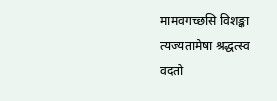मामवगच्छसि विशङ्का त्यज्यतामेषा श्रद्धत्स्व वदतो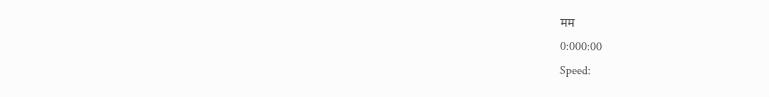मम
0:000:00
Speed: